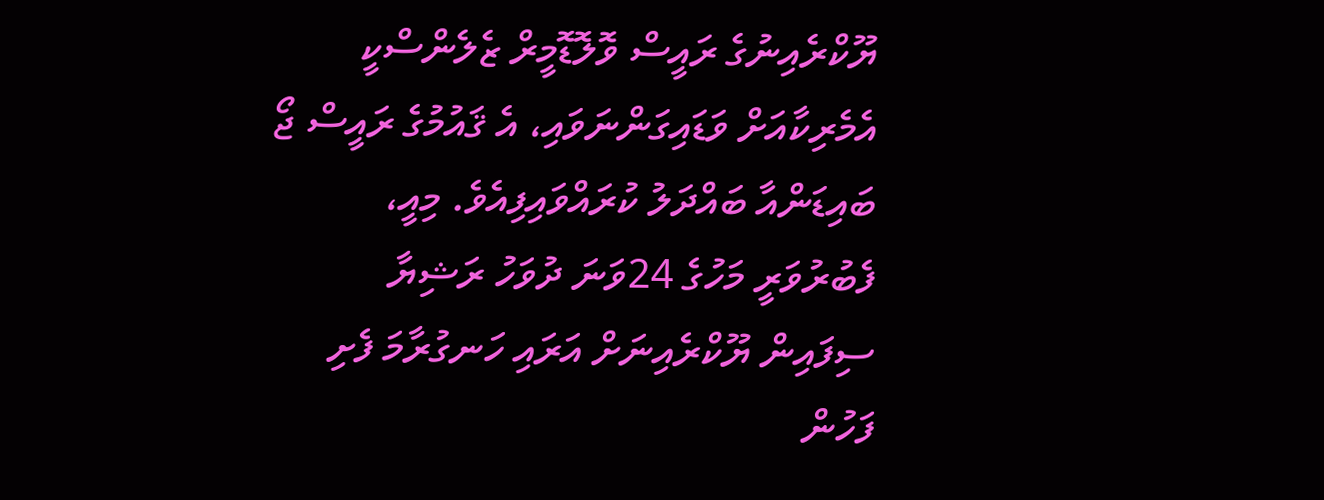ޔޫކްރެއިނުގެ ރައީސް ވޮލޮޑޮމީރް ޒެލެންސްކީ އެމެރިކާއަށް ވަޑައިގަންނަވައި، އެ ޤައުމުގެ ރައީސް ޖޯ ބައިޑަންއާ ބައްދަލު ކުރައްވައިފިއެވެ. މިއީ، ފެބުރުވަރީ މަހުގެ 24ވަނަ ދުވަހު ރަޝިޔާ ސިފައިން ޔޫކްރެއިނަށް އަރައި ހަނގުރާމަ ފެށި ފަހުން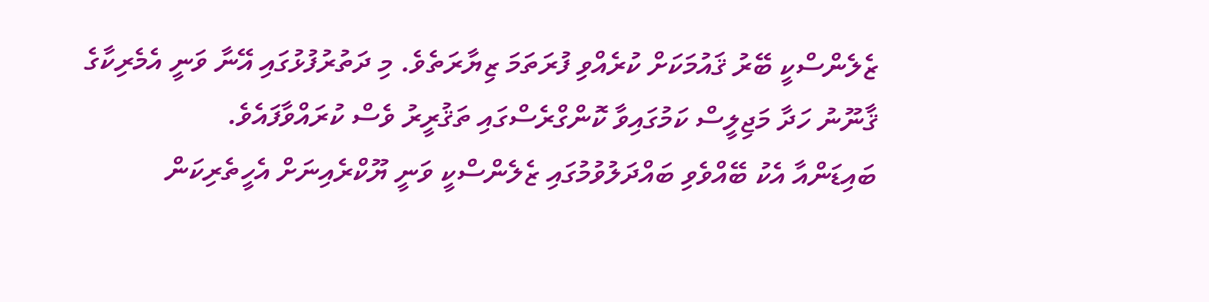ޒެލެންސްކީ ބޭރު ޤައުމަކަށް ކުރެއްވި ފުރަތަމަ ޒިޔާރަތެވެ. މި ދަތުރުފުޅުގައި އޭނާ ވަނީ އެމެރިކާގެ ޤާނޫނު ހަދާ މަޖިލީސް ކަމުގައިވާ ކޮންގްރެސްގައި ތަޤުރީރު ވެސް ކުރައްވާފައެވެ.
ބައިޑަންއާ އެކު ބޭއްވެވި ބައްދަލުވުމުގައި ޒެލެންސްކީ ވަނީ ޔޫކްރެއިނަށް އެހީތެރިކަން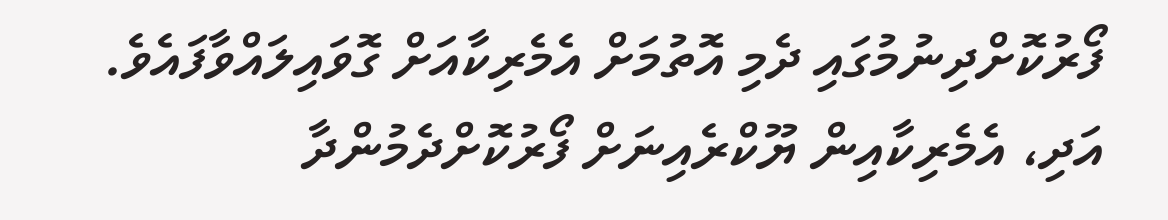ފޯރުކޮށްދިނުމުގައި ދެމި އޮތުމަށް އެމެރިކާއަށް ގޮވައިލައްވާފައެވެ. އަދި، އެމެރިކާއިން ޔޫކްރެއިނަށް ފޯރުކޮށްދެމުންދާ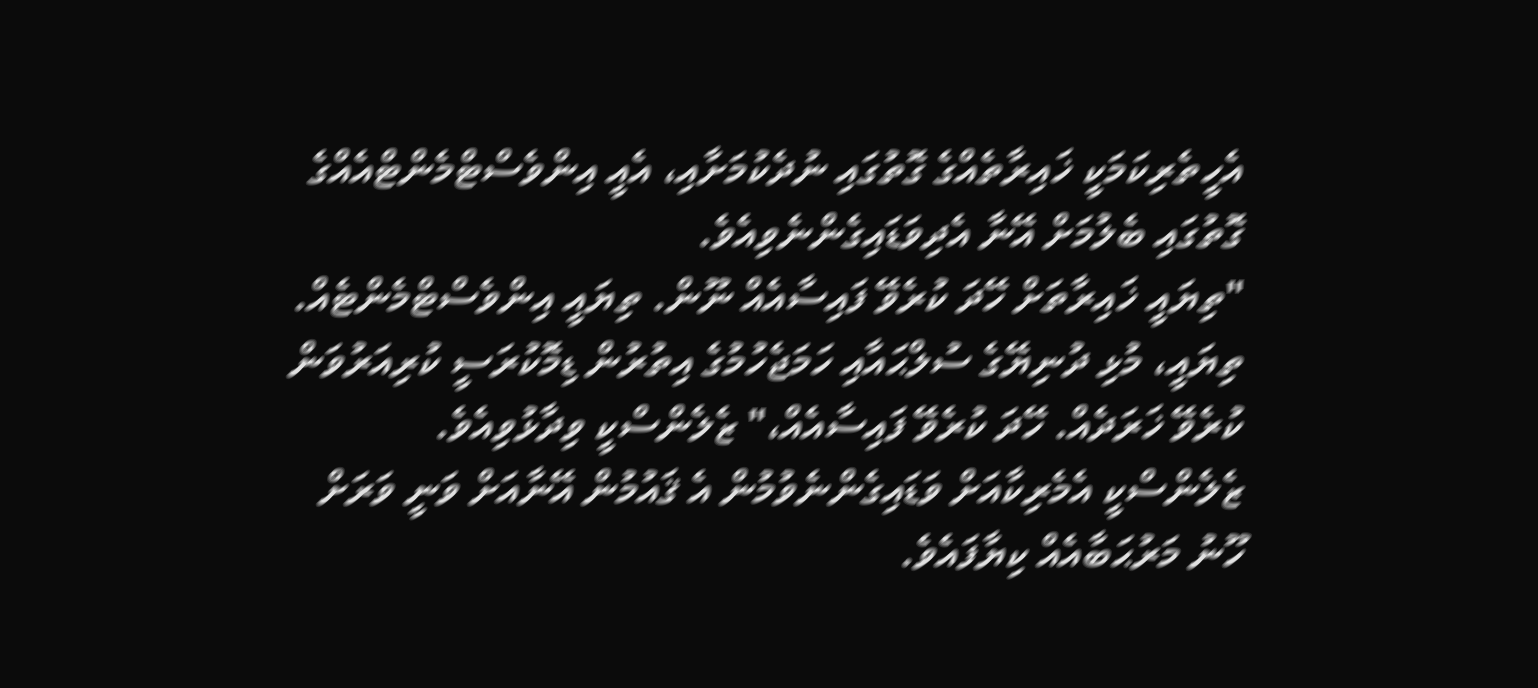އެހީތެރިކަމަކީ ޚައިރާތެއްގެ ގޮތުގައި ނުދެކުމަށާއި، އެއީ އިންވެސްޓްމެންޓްއެއްގެ ގޮތުގައި ބެލުމަށް އޭނާ އެދިވަޑައިގެންނެވިއެވެ.
"ތިޔައީ ޚައިރާތަށް ހޭދަ ކުރެވޭ ފައިސާއެއް ނޫން. ތިޔައީ އިންވެސްޓްމެންޓެއް. ތިޔައީ، މުޅި ދުނިޔޭގެ ސުލްޙައާއި ހަމަޖެހުމުގެ އިތުރުން ޑިމޮކުރަސީ ކުރިއަރުވަން ކުރެވޭ ޚަރަދެއް. ހޭދަ ކުރެވޭ ފައިސާއެއް،" ޒެލެންސްކީ ވިދާޅުވިއެވެ.
ޒެލެންސްކީ އެމެރިކާއަށް ވަޑައިގެންނެވުމުން އެ ޤައުމުން އޭނާއަށް ވަނީ ވަރަށް ހޫނު މަރުޙަބާއެއް ކިޔާފައެވެ.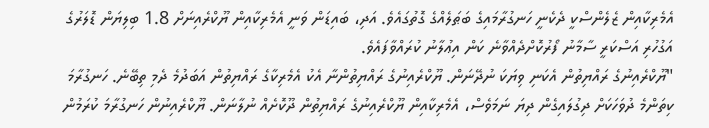އެމެރިކާއިން ޒެލެންސްކީ ދެކެނީ ހަނގުރާމައިގެ ބަޠަލެއްގެ ގޮތުގައެވެ. އަދި، ބައިޑަން ވަނީ އެމެރިކާއިން ޔޫކްރެއިނަށް 1.8 ބިލިޔަން ޑޮލަރުގެ އަގުހުރި އަސްކަރީ ސާމާނު ފޯރުކޮށްދެއްވާނެ ކަން އިޢުލާނު ކުރައްވާފައެވެ.
"ޔޫކްރެއިނުގެ ރައްޔިތުން އެކަނި ވިޔަކަ ނުދޭނަން. ޔޫކްރެއިނުގެ ރައްޔިތުންނާ އެކު އެމެރިކާގެ ރައްޔިތުން އަބަދުމެ ދެމި ތިބޭނެ. ހަނގުރާމަ ކިތަންމެ ދުވަހަކަށް ދިގުލައިގެން ދިޔަ ނަމަވެސް، އެމެރިކާއިން ޔޫކްރެއިނުގެ ރައްޔިތުން ދޫކޮށެއް ނުލާނަން. ޔޫކްރެއިނުން ހަނގުރާމަ ކުރަމުން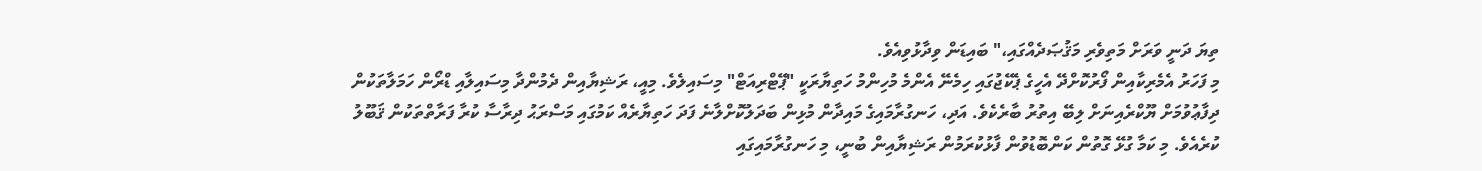ތިޔަ ދަނީ ވަރަށް މަތިވެރި މަޤުޞަދެއްގައި،" ބައިޑަން ވިދާޅުވިއެވެ.
މި ފަހަރު އެމެރިކާއިން ފޯރުކޮށްދޭ އެހީގެ ޕެކޭޖުގައި ހިމެނޭ އެންމެ މުހިންމު ހަތިޔާރަކީ "ޕޭޓްރިއަޓް" މިސައިލެވެ. މިއީ، ރަޝިޔާއިން ދެމުންދާ މިސައިލާއި ޑްރޯން ހަމަލާތަކުން ދިފާޢުވުމަށް ޔޫކްރެއިނަށް ލިބޭ އިތުރު ބާރެކެވެ. އަދި، ހަނގުރާމައިގެ މައިދާން މުޅިން ބަދަލުކޮށްލާނެ ފަދަ ހަތިޔާރެއް ކަމުގައި މަސްރަޙު ދިރާސާ ކުރާ ފަރާތްތަކުން ޤަބޫލު ކުރެއެވެ. މި ކަމާ ގުޅޭ ގޮތުން ކަންބޮޑުވުން ފާޅުކުރަމުން ރަޝިޔާއިން ބުނީ، މި ހަނގުރާމައިގައި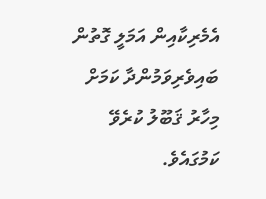އެމެރިކާއިން އަމަލީ ގޮތުން ބައިވެރިވަމުންދާ ކަމަށް މިހާރު ޤަބޫލު ކުރެވޭ ކަމުގައެވެ.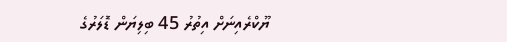ޔޫކްރެއިނަށް އިތުރު 45 ބިލިޔަން ޑޮލަރުގެ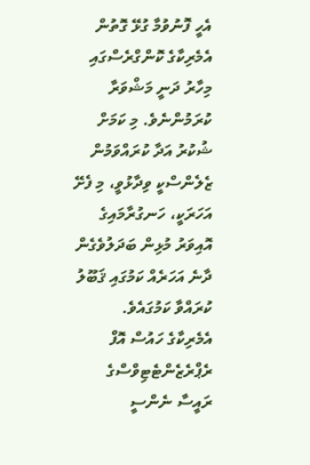އެހީ ފޮނުވުމާ ގުޅޭ ގޮތުން އެމެރިކާގެ ކޮންގްރެސްގައި މިހާރު ދަނީ މަޝްވަރާ ކުރަމުންނެވެ. މި ކަމަށް ޝުކުރު އަދާ ކުރައްވަމުން ޒެލެންސްކީ ވިދާޅުވީ، މި ފެށޭ އަހަރަކީ، ހަނގުރާމައިގެ އޮއިވަރު މުޅިން ބަދަލުވެގެން ދާނެ އަހަރެއް ކަމުގައި ޤަބޫލު ކުރައްވާ ކަމުގައެވެ.
އެމެރިކާގެ ހައުސް އޮފް ރެޕްރެޒެންޓެޓިވްސްގެ ރައީސާ ނެންސީ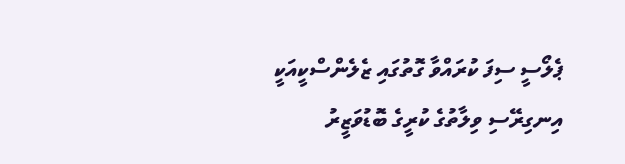ޕެލޯސީ ސިފަ ކުރައްވާ ގޮތުގައި ޒެލެންސްކީއަކީ އިނގިރޭސި ވިލާތުގެ ކުރީގެ ބޮޑުވަޒީރު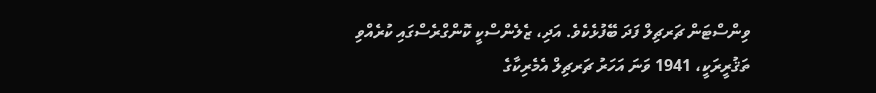ވިންސްޓަން ޗަރޗިލް ފަދަ ބޭފުޅެކެވެ. އަދި، ޒެލެންސްކީ ކޮންގްރެސްގައި ކުރެއްވި ތަޤުރީރަކީ، 1941 ވަނަ އަހަރު ޗަރޗިލް އެމެރިކާގެ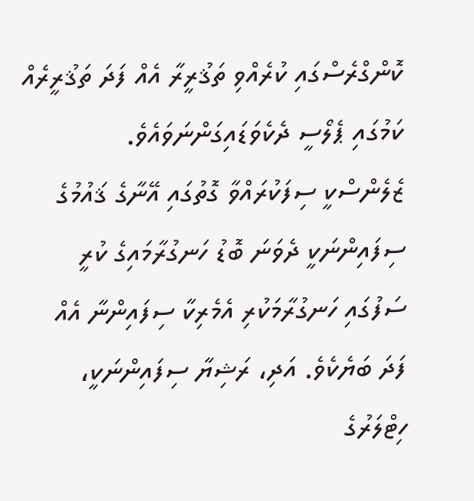ކޮންގްރެސްގައި ކުރެއްވި ތަޤުރީރާ އެއް ފަދަ ތަޤުރީރެއް ކަމުގައި ޕެލޯސީ ދެކެވަޑައިގަންނަވައެވެ.
ޒެލެންސްކީ ސިފަކުރައްވާ ގޮތުގައި އޭނާގެ ޤައުމުގެ ސިފައިންނަކީ ދެވަނަ ބޮޑު ހަނގުރާމައިގެ ކުރީ ސަފުގައި ހަނގުރާމަކުރި އެމެރިކާ ސިފައިންނާ އެއް ފަދަ ބަޔެކެވެ. އަދި، ރަޝިޔާ ސިފައިންނަކީ، ހިޓްލަރުގެ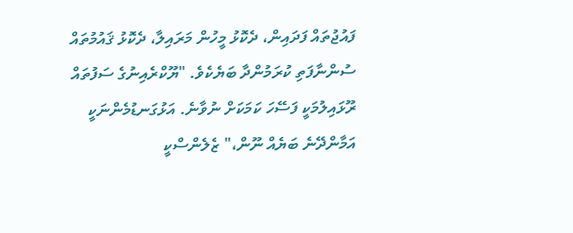ފައުޖުތައް ފަދައިން، ދެކޮޅު މީހުން މަރައިލާ، ދެކޮޅު ޤައުމުތައް ސުންނާފަތި ކުރަމުންދާ ބަޔެކެވެ. "ޔޫކްރެއިނުގެ ސަފުތައް ރޫޅައިލުމަކީ ފަސޭހަ ކަމަކަށް ނުވާނެ. އަޅުގަނޑުމެންނަކީ އަމާންދޭނެ ބަޔެއް ނޫން،" ޒެލެންސްކީ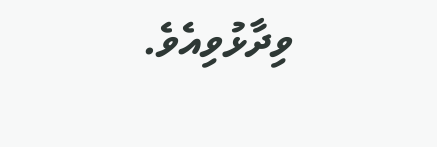ވިދާޅުވިއެވެ.